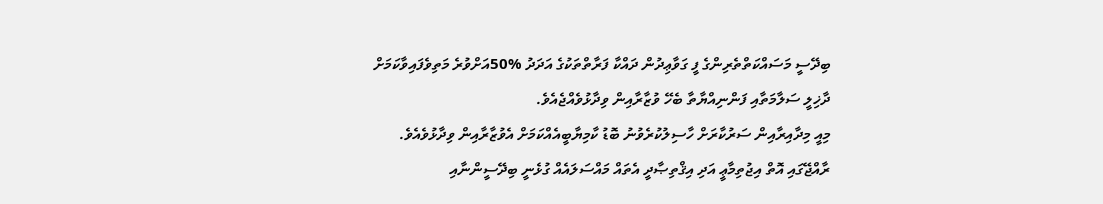ބިދޭސީ މަސައްކަތްތެރިންގެ ފީ ގަވާޢިދުން ދައްކާ ފަރާތްތަކުގެ އަދަދު %50އަށްވުރެ މަތިވެފައިވާކަމަށް
ދާޚިލީ ސަލާމަތާއި ފަންނިއްޔާތާ ބެހޭ ވުޒާރާއިން ވިދާޅުވެއްޖެއެވެ.
މިއީ މިދާއިރާއިން ސަރުކާރަށް ހާސިލުކުރެވުނު ބޮޑު ކާމިޔާބީއެއްކަމަށް އެވުޒާރާއިން ވިދާޅުވެއެވެ.
ރާއްޖޭގައި އޮތް އިޖުތިމާޢީ އަދި އިޤްތިޞާދީ އެތައް މައްސަލައެއް ގުޅެނީ ބިދޭސީންނާއި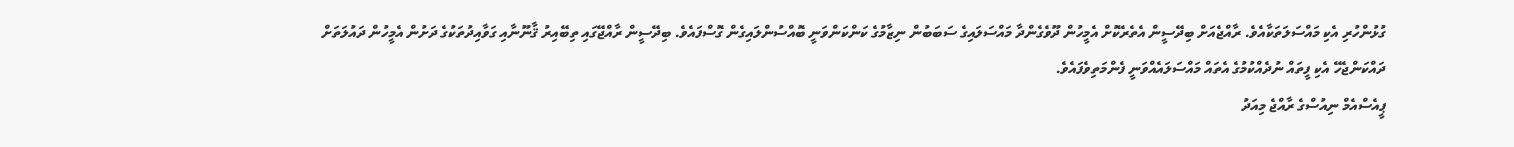ގުޅުންހުރި އެކި މައްސަލަތަކާއެވެ. ރާއްޖެއަށް ބިދޭސީން އެތެރެކޮށް އެމީހުން ދޫވެގެންދާ މައްސަލައިގެ ސަބަބުން ނިޒާމުގެ ކަންކަންވަނީ ބޮއްސުންލައިގެން ގޮސްފައެވެ. ބިދޭސީން ރާއްޖޭގައި ތިބޭއިރު ޤާނޫނާއި ގަވާއިދުތަކުގެ ދަށުން އެމީހުން ދައުލަތަށް ދައްކަންޖެހޭ އެކި ފީތައް ނުދެއްކުމުގެ އެތައް މައްސަލައެއްވަނީ ފެންމަތިވެފައެވެ.
ޕީއެސްއެމް ނިއުސްގެ ރާއްޖެ މިއަދު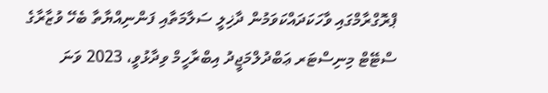ޕްރޮގްރާމްގައި ވާހަކަދައްކަވަމުން ދާޚިލީ ސަލާމަތާއި ފަންނިއްޔާތާ ބެހޭ ވުޒާރާގެ ސްޓޭޓް މިނިސްޓަރ ޢަބްދުލްމަޖީދު އިބްރާހީމް ވިދާޅުވީ، 2023 ވަނަ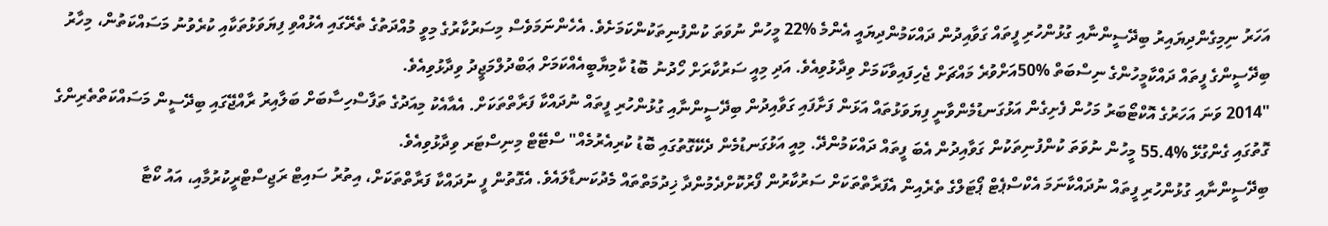އަހަރު ނިމިގެންދިޔައިރު ބިދޭސީންނާއި ގުޅުންހުރި ފީތައް ގަވާއިދުން ދައްކަމުންދިޔައީ އެންމެ %22 މީހުން ނުވަތަ ކުންފުނިތަކުންކަމަށެވެ. އެހެންނަމަވެސް މިސަރުކާރުގެ މިވީ މުއްދަތުގެ ތެރޭގައި އެޅުއްވި ފިޔަވަޅުތަކާއި ކުރެވުނު މަސައްކަތުން، މިހާރު ބިދޭސީންގެ ފީތައް ދައްކާމީހުންގެ ނިސްބަތް %50އަށްވުރެ މައްޗަށް ޖެހިފައިވާކަމަށް ވިދާޅުވިއެވެ. އަދި މިއީ ސަރުކާރަށް ހޯދުނު ބޮޑު ކާމިޔާބީއެއްކަމަށް ޢަބްދުލްމަޖީދު ވިދާޅުވިއެވެ.
"2014 ވަނަ އަހަރުގެ އޮކްޓޯބަރު މަހުން ފެށިގެން އަޅުގަނޑުމެންވާނީ ފިޔަވަޅުތައް އަޅަން ފަށާފައި ގަވާއިދުން ބިދޭސީންނާއި ގުޅުންހުރި ފީތައް ނުދައްކާ ފަރާތްތަކަށް. އެއާއެކު މިއަދުގެ ތަފާސްހިސާބަށް ބަލާއިރު ރާއްޖޭގައި ބިދޭސީން މަސައްކަތްތެރިންގެ ގޮތުގައި ގެންގުޅޭ %55.4 މީހުން ނުވަތަ ކުންފުނިތަކުން ގަވާއިދުން އެބަ ފީތައް ދައްކަމުންދޭ. މިއީ އަޅުގަނޑުމެން ދެކޭގޮތުގައި ބޮޑު ކުރިއެރުމެއް" ސްޓޭޓް މިނިސްޓަރ ވިދާޅުވިއެވެ.
ބިދޭސީންނާއި ގުޅުންހުރި ފީތައް ނުދައްކާނަމަ އެކްސްޕެޓް ޕޯޓަލްގެ ތެރެއިން އެފަރާތްތަކަށް ސަރުކާރުން ފޯރުކޮށްދެމުންދާ ޚިދުމަތްތައް މެދުކަނޑާލައެވެ. އެގޮތުން ފީ ނުދައްކާ ފަރާތްތަކަށް، އިތުރު ސައިޓް ރަޖިސްޓްރީކުރުމާއި، އައު ކޯޓާ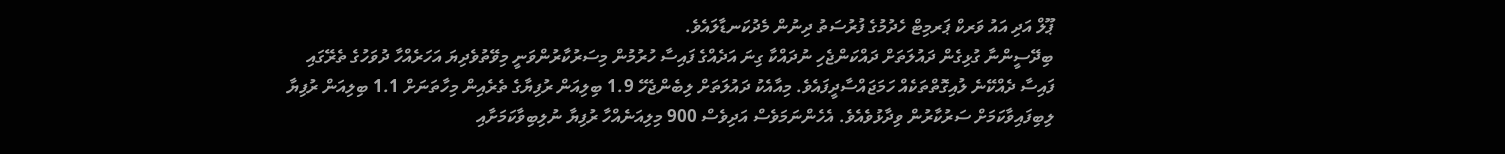ޕޫލް އަދި އައު ވަރކް ޕަރމިޓް ހެދުމުގެ ފުރުސަތު ދިނުން މެދުކަނޑާލައެވެ.
ބިދޭސީންނާ ގުޅިގެން ދައުލަތަށް ދައްކަންޖެހި ނުދައްކާ ގިނަ އަދެއްގެ ފައިސާ ހުރުމުން މިސަރުކާރުންވަނީ މިވޭތުވެދިޔަ އަހަރެއްހާ ދުވަހުގެ ތެރޭގައި ފައިސާ ދެއްކޭނެ ލުއިގޮތްތަކެއް ހަމަޖައްސާދީފައެވެ. މިއާއެކު ދައުލަތަށް ލިބެންޖެހޭ 1.9 ބިލިއަން ރުފިޔާގެ ތެރެއިން މިހާތަނަށް 1.1 ބިލިއަން ރުފިޔާ ލިބިފައިވާކަމަށް ސަރުކާރުން ވިދާޅުވެއެވެ. އެހެންނަމަވެސް އަދިވެސް 900 މިލިއަނެއްހާ ރުފިޔާ ނުލިބިވާކަމަށާއި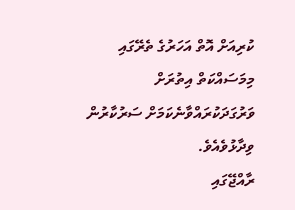ކުރިއަށް އޮތް އަހަރުގެ ތެރޭގައި މިމަސައްކަތް އިތުރަށް ވަރުގަދަކުރައްވާނެކަމަށް ސަރުކާރުން ވިދާޅުވެއެވެ.
ރާއްޖޭގައި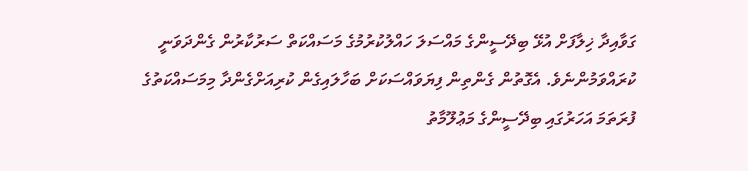ގަވާއިދާ ޚިލާފަށް އުޅޭ ބިދޭސީންގެ މައްސަލަ ހައްލުކުރުމުގެ މަސައްކަތް ސަރުކާރުން ގެންދަވަނީ ކުރައްވަމުންނެވެ. އެގޮތުން ގެންތިން ފިޔަވައްސަކަށް ބަހާލައިގެން ކުރިއަށްގެންދާ މިމަސައްކަތުގެ ފުރަތަމަ އަހަރުގައި ބިދޭސީންގެ މަޢުލޫމާތު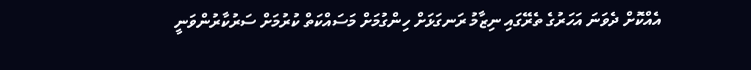އެއްކޮށް ދެވަނަ އަހަރުގެ ތެރޭގައި ނިޒާމު ރަނގަޅަށް ހިންގުމަށް މަސައްކަތް ކުރުމަށް ސަރުކާރުންވަނީ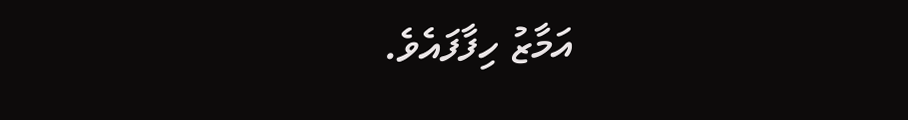އަމާޒު ހިފާފައެވެ.